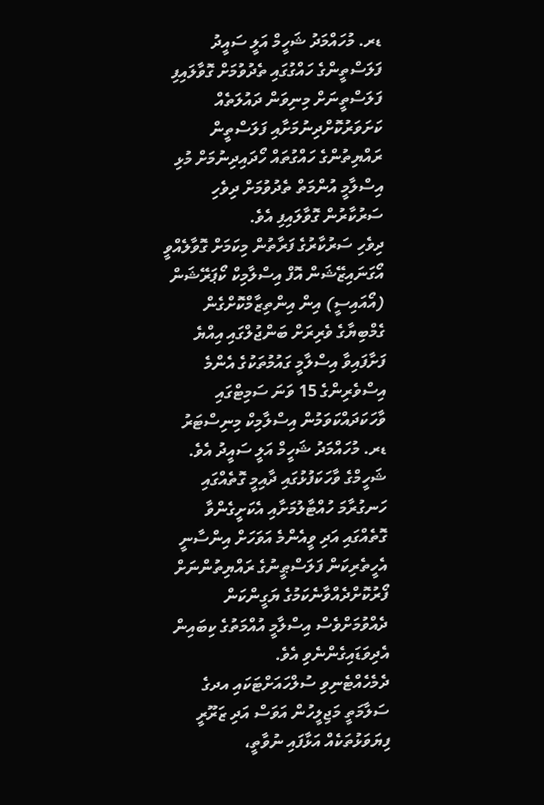ޑރ. މުހައްމަދު ޝަހީމް އަލީ ސައީދު
ފަލަސްތީންގެ ހައްގުގައި ތެދުވުމަށް ގޮވާލައިފި
ފަލަސްތީނަށް މިނިވަން ދައުލަތެއް ކަށަވަރުކޮށްދިނުމަށާއި ފަލަސްތީން ރައްޔިތުންގެ ހައްގުތައް ހޯދައިދިނުމަށް މުޅި އިސްލާމީ އުންމަތް ތެދުވުމަށް ދިވެހި ސަރުކާރުން ގޮވާލައިފި އެވެ.
ދިވެހި ސަރުކާރުގެ ފަރާތުން މިކަމަށް ގޮވާލެއްވީ އޯގަނައިޒޭޝަން އޮފް އިސްލާމިކް ކޯޕަރޭޝަން (އޯއައިސީ) އިން އިންތިޒާމްކޮށްގެން ގެމްބިޔާގެ ވެރިރަށް ބަންޖުލްގައި އިއްޔެ ފަށާފައިވާ އިސްލާމީ ގައުމުތަކުގެ އެންމެ އިސްވެރިންގެ 15 ވަނަ ސަމިޓްގައި ވާހަކަދައްކަވަމުން އިސްލާމިކް މިނިސްޓަރު ޑރ. މުހައްމަދު ޝަހީމް އަލީ ސައީދު އެވެ.
ޝަހީމްގެ ވާހަކަފުޅުގައި ދާއިމީ ގޮތެއްގައި ހަނގުރާމަ ހުއްޓާލުމަށާއި އެކަށީގެންވާ ގޮތެއްގައި އަދި ވީއެންމެ އަވަހަށް އިންސާނީ އެހީތެރިކަން ފަލަސްޠީނުގެ ރައްޔިތުންނަށް ފޯރުކޮށްދެއްވާނެކަމުގެ ޔަގީންކަން ދެއްވުމަށްވެސް އިސްލާމީ އުއްމަތުގެ ކިބައިން އެދިވަޑައިގެންނެވި އެވެ.
ދެމެހެއްޓެނިވި ސުލްހައަށްޓަކައި އދގެ ސަލާމަތީ މަޖިލީހުން އަވަސް އަދި ޒަރޫރީ ފިޔަވަޅުތަކެއް އަޅާފައި ނުވާތީ،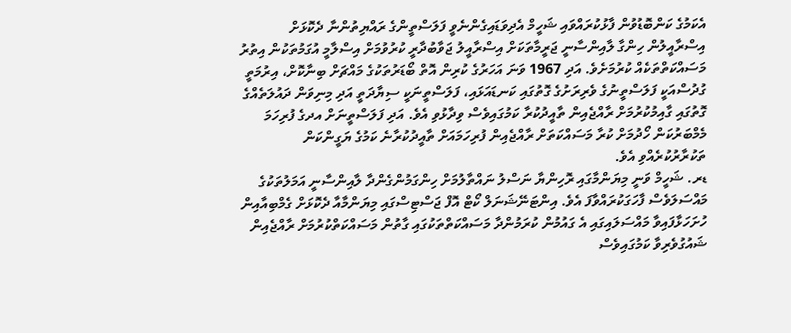އެކަމުގެ ކަންބޮޑުވުން ފާޅުކުރައްވައި ޝަހީމް އެދިވަޑައިގެންނެވީ ފަލަސްތީންގެ ރައްޔިތުންނާ ދެކޮޅަށް އިސްރާއީލުން ހިންގާ ލާއިންސާނީ ޖަރީމާތަކަށް އިސްރާއީލު ޖަވާބުދާރީ ކުރުވުމަށް އިސްލާމީ އުގަމުތަކުން އިތުރު މަސައްކަތްތަކެއް ކުރުމަށެވެ. އަދި 1967 ވަނަ އަހަރުގެ ކުރިން އޮތް ބޯޑަރުތަކުގެ މައްޗަށް ބިނާކޮށް، އިރުމަތީ ގުދުސްއަކީ ފަލަސްތީނުގެ ވެރިރަށުގެ ގޮތުގައި ކަނޑައަޅައި، ފަލަސްތީނަކީ ސިޔާދަތީ އަދި މިނިވަން ދައުލަތެއްގެ ގޮތުގައި ގާއިމުކުރުމަށް ރާއްޖެއިން ތާއީދުކުރާ ކަމުގައިވެސް ވިދާޅުވި އެވެ. އަދި ފަލަސްތީނަށް އދގެ ފުރިހަމަ މެމްބަރުކަން ހޯދުމަށް ކުރާ މަސައްކަތަށް ރާއްޖެއިން ފުރިހަމައަށް ތާއީދުކުރާނެ ކަމުގެ ޔަގީންކަން ތަކުރާރުކުރެއްވި އެވެ.
ޑރ. ޝަހީމް ވަނީ މިޔަންމާގައި ރޮހިންޔާ ނަސްލު ނައްތާލުމަށް ހިންގަމުންގެންދާ ލާއިންސާނީ އަމަލުތަކުގެ މައްސަލަވެސް ފާހަގަކުރައްވާފަ އެވެ. އިންޓަނޭޝަނަލް ކޯޓް އޮފް ޖަސްޓިސްގައި މިޔަންމާއާ ދެކޮޅަށް ގެމްބިއާއިން ހުށަހަޅާފައިވާ މައްސަލައިގައި އެ ގައުމުން ކުރަމުންދާ މަސައްކަތްތަކުގައި ގާތުން މަސައްކަތްކުރުމަށް ރާއްޖެއިން ޝައުގުވެރިވާ ކަމުގައިވެސް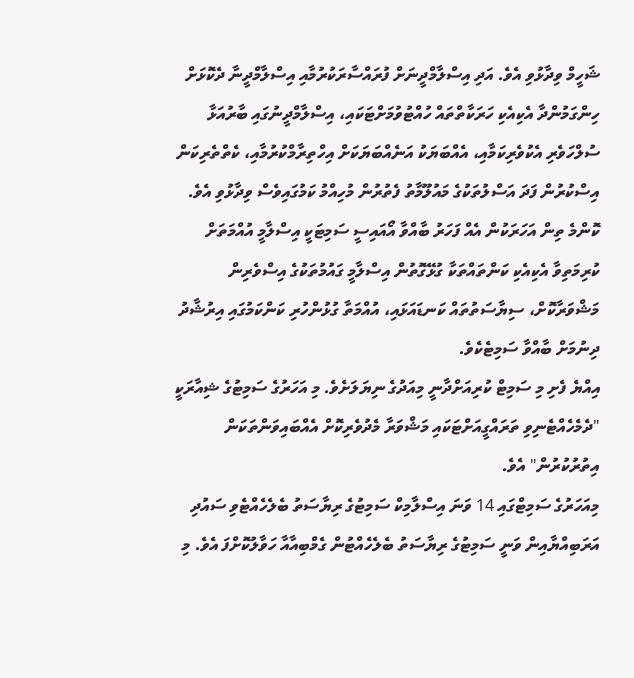ޝަހީމް ވިދާޅުވި އެވެ. އަދި އިސްލާމްދީނަށް ފުރައްސާރަކުރުމާއި އިސްލާމްދީނާ ދެކޮޅަށް ހިންގަމުންދާ އެކިއެކި ހަރަކާތްތައް ހުއްޓުވުމަށްޓަކައި، އިސްލާމްދީނުގައި ބާރުއަޅާ ސުލްހަވެރި އެކުވެރިކަމާއި، އެއްބަޔަކު އަނެއްބަޔަކަށް އިހްތިރާމްކުރުމާއި، ކެތްތެރިކަން އިސްކުރުން ފަދަ އަސްލުތަކުގެ މައުލޫމާތު ފެތުރުން މުހިއްމު ކަމުގައިވެސް ވިދާޅުވި އެވެ.
ކޮންމެ ތިން އަހަރަކުން އެއް ފަހަރު ބާއްވާ އޯއައިސީ ސަމިޓަކީ އިސްލާމީ އުއްމަތަށް ކުރިމަތިވާ އެކިއެކި ކަންތައްތަކާ ގުޅޭގޮތުން އިސްލާމީ ގައުމުތަކުގެ އިސްވެރިން މަޝްވަރާކޮށް، ސިޔާސަތުތައް ކަނޑައަޅައި، އުއްމަތާ ގުޅުންހުރި ކަންކަމުގައި އިރުޝާދު ދިނުމަށް ބާއްވާ ސަމިޓެކެވެ.
އިއްޔެ ފެށި މި ސަމިޓް ކުރިއަށްދާނީ މިއަދުގެ ނިޔަލަށެވެ. މި އަހަރުގެ ސަމިޓުގެ ޝިއާރަކީ "ދެމެހެއްޓެނިވި ތަރައްގީއަށްޓަކައި މަޝްވަރާ މެދުވެރިކޮށް އެއްބައިވަންތަކަން އިތުރުކުރުން" އެވެ.
މިއަހަރުގެ ސަމިޓްގައި 14 ވަނަ އިސްލާމިކް ސަމިޓުގެ ރިޔާސަތު ބެލެހެއްޓެވި ސައުދި އަރަބިއްޔާއިން ވަނީ ސަމިޓުގެ ރިޔާސަތު ބެލެހެއްޓުން ގެމްބިއާއާ ހަވާލުކޮށްފަ އެވެ. މި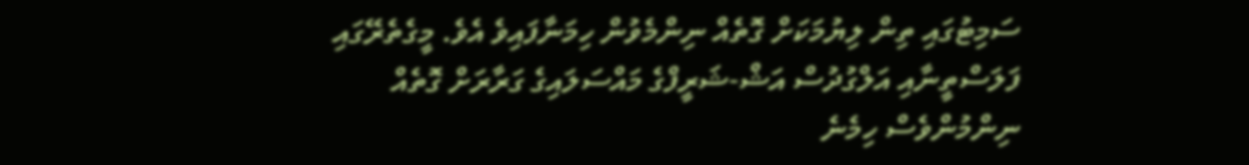ސަމިޓުގައި ތިން ލިޔުމަކަށް ގޮތެއް ނިންމެވުން ހިމަނާފައިވެ އެވެ. މީގެތެރޭގައި ފަލަސްތީނާއި އަލްގުދުސް އަޝް-ޝަރީފްގެ މައްސަލައިގެ ގަރާރަށް ގޮތެއް ނިންމުންވެސް ހިމެނެ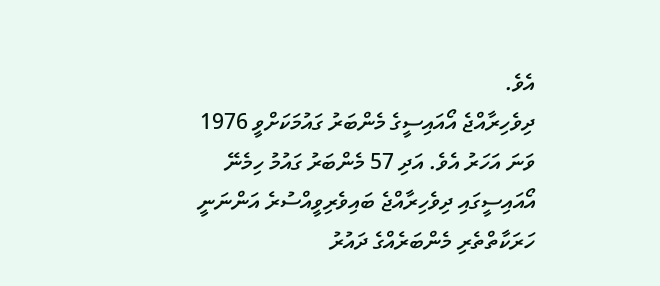އެވެ.
ދިވެހިރާއްޖެ އޯއައިސީގެ މެންބަރު ގައުމަކަށްވީ 1976 ވަނަ އަހަރު އެވެ. އަދި 57 މެންބަރު ގައުމު ހިމެނޭ އޯއައިސީގައި ދިވެހިރާއްޖެ ބައިވެރިވީއްސުރެ އަންނަނީ ހަރަކާތްތެރި މެންބަރެއްގެ ދައުރު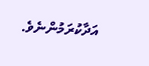އަދާކުރަމުންނެވެ.